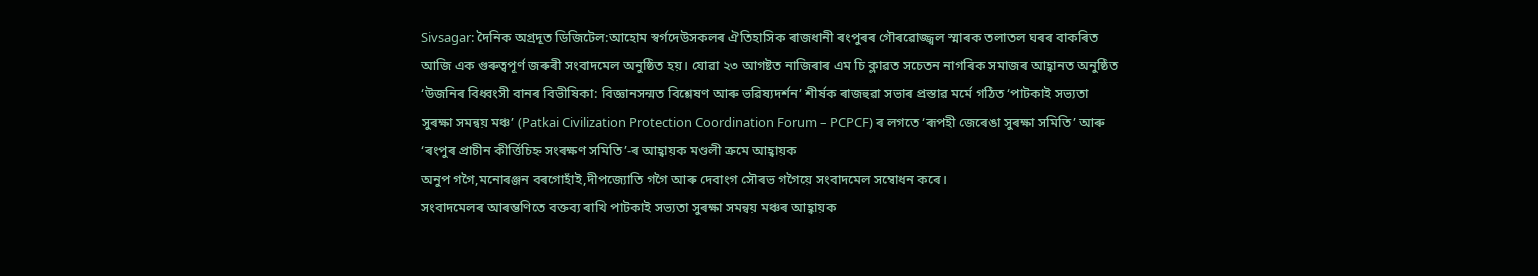Sivsagar: দৈনিক অগ্ৰদূত ডিজিটেল:আহোম স্বৰ্গদেউসকলৰ ঐতিহাসিক ৰাজধানী ৰংপুৰৰ গৌৰৱোজ্জ্বল স্মাৰক তলাতল ঘৰৰ বাকৰিত আজি এক গুৰুত্বপূৰ্ণ জৰুৰী সংবাদমেল অনুষ্ঠিত হয়। যোৱা ২৩ আগষ্টত নাজিৰাৰ এম চি ক্লাৱত সচেতন নাগৰিক সমাজৰ আহ্বানত অনুষ্ঠিত ‘উজনিৰ বিধ্বংসী বানৰ বিভীষিকা: বিজ্ঞানসন্মত বিশ্লেষণ আৰু ভৱিষ্যদৰ্শন’ শীৰ্ষক ৰাজহুৱা সভাৰ প্ৰস্তাৱ মৰ্মে গঠিত ‘পাটকাই সভ্যতা সুৰক্ষা সমন্বয় মঞ্চ’ (Patkai Civilization Protection Coordination Forum – PCPCF) ৰ লগতে ‘ৰূপহী জেৰেঙা সুৰক্ষা সমিতি’ আৰু ‘ৰংপুৰ প্ৰাচীন কীৰ্ত্তিচিহ্ন সংৰক্ষণ সমিতি’-ৰ আহ্বায়ক মণ্ডলী ক্ৰমে আহ্বায়ক
অনুপ গগৈ,মনোৰঞ্জন বৰগোহাঁই,দীপজ্যোতি গগৈ আৰু দেবাংগ সৌৰভ গগৈয়ে সংবাদমেল সম্বোধন কৰে।
সংবাদমেলৰ আৰম্ভণিতে বক্তব্য ৰাখি পাটকাই সভ্যতা সুৰক্ষা সমন্বয় মঞ্চৰ আহ্বায়ক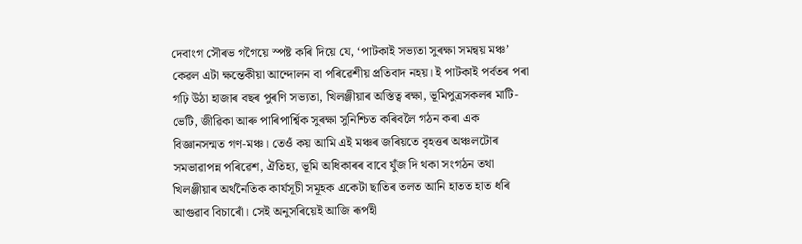দেবাংগ সৌৰভ গগৈয়ে স্পষ্ট কৰি দিয়ে যে, ‘পাটকাই সভ্যতা সুৰক্ষা সমন্বয় মঞ্চ’ কেৱল এটা ক্ষন্তেকীয়া আন্দোলন বা পৰিৱেশীয় প্ৰতিবাদ নহয়। ই পাটকাই পৰ্বতৰ পৰা গঢ়ি উঠা হাজাৰ বছৰ পুৰণি সভ্যতা, খিলঞ্জীয়াৰ অস্তিত্ব ৰক্ষা, ভূমিপুত্ৰসকলৰ মাটি-ভেটি, জীৱিকা আৰু পাৰিপাৰ্শ্বিক সুৰক্ষা সুনিশ্চিত কৰিবলৈ গঠন কৰা এক বিজ্ঞানসন্মত গণ-মঞ্চ। তেওঁ কয় আমি এই মঞ্চৰ জৰিয়তে বৃহত্তৰ অঞ্চলটোৰ সমভাৱাপন্ন পৰিৱেশ, ঐতিহ্য, ভূমি অধিকাৰৰ বাবে যুঁজ দি থকা সংগঠন তথা খিলঞ্জীয়াৰ অৰ্থনৈতিক কাৰ্যসূচী সমূহক একেটা ছাতিৰ তলত আনি হাতত হাত ধৰি আগুৱাব বিচাৰোঁ। সেই অনুসৰিয়েই আজি ৰূপহী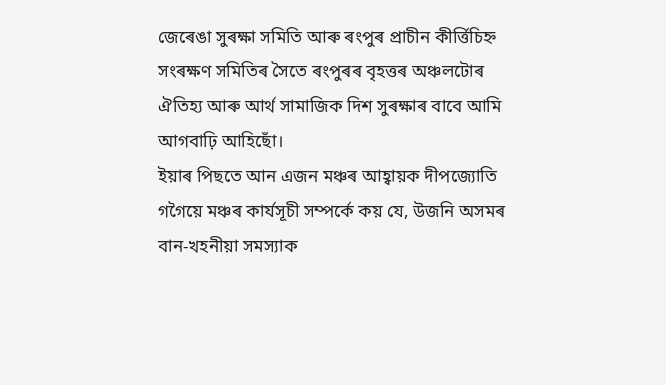জেৰেঙা সুৰক্ষা সমিতি আৰু ৰংপুৰ প্ৰাচীন কীৰ্ত্তিচিহ্ন সংৰক্ষণ সমিতিৰ সৈতে ৰংপুৰৰ বৃহত্তৰ অঞ্চলটোৰ ঐতিহ্য আৰু আৰ্থ সামাজিক দিশ সুৰক্ষাৰ বাবে আমি আগবাঢ়ি আহিছোঁ।
ইয়াৰ পিছতে আন এজন মঞ্চৰ আহ্বায়ক দীপজ্যোতি গগৈয়ে মঞ্চৰ কাৰ্যসূচী সম্পৰ্কে কয় যে, উজনি অসমৰ বান-খহনীয়া সমস্যাক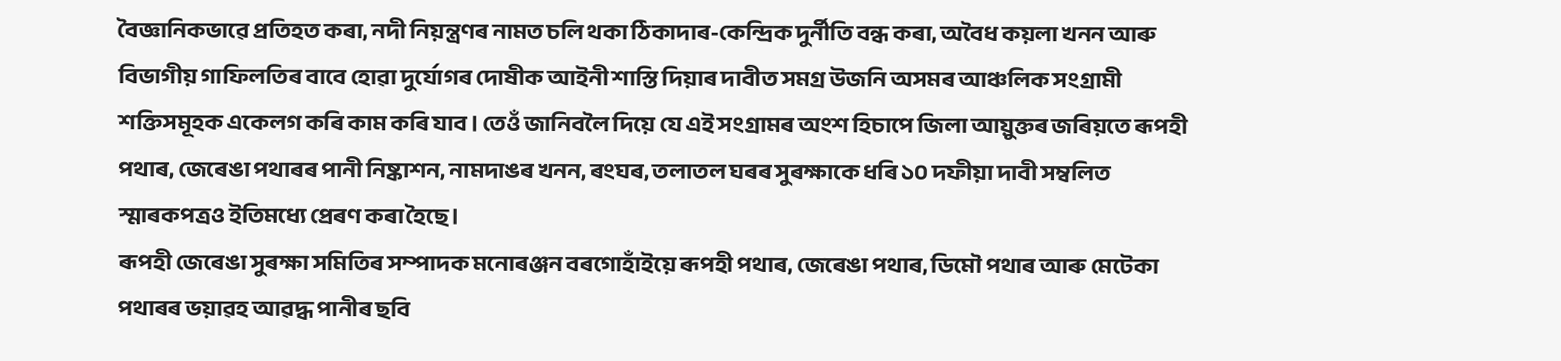বৈজ্ঞানিকভাৱে প্ৰতিহত কৰা, নদী নিয়ন্ত্ৰণৰ নামত চলি থকা ঠিকাদাৰ-কেন্দ্ৰিক দুৰ্নীতি বন্ধ কৰা, অবৈধ কয়লা খনন আৰু বিভাগীয় গাফিলতিৰ বাবে হোৱা দুৰ্যোগৰ দোষীক আইনী শাস্তি দিয়াৰ দাবীত সমগ্ৰ উজনি অসমৰ আঞ্চলিক সংগ্ৰামী শক্তিসমূহক একেলগ কৰি কাম কৰি যাব। তেওঁ জানিবলৈ দিয়ে যে এই সংগ্ৰামৰ অংশ হিচাপে জিলা আয়ুক্তৰ জৰিয়তে ৰূপহী পথাৰ, জেৰেঙা পথাৰৰ পানী নিষ্কাশন, নামদাঙৰ খনন, ৰংঘৰ, তলাতল ঘৰৰ সুৰক্ষাকে ধৰি ১০ দফীয়া দাবী সম্বলিত স্মাৰকপত্ৰও ইতিমধ্যে প্ৰেৰণ কৰা হৈছে।
ৰূপহী জেৰেঙা সুৰক্ষা সমিতিৰ সম্পাদক মনোৰঞ্জন বৰগোহাঁইয়ে ৰূপহী পথাৰ, জেৰেঙা পথাৰ, ডিমৌ পথাৰ আৰু মেটেকা পথাৰৰ ভয়াৱহ আৱদ্ধ পানীৰ ছবি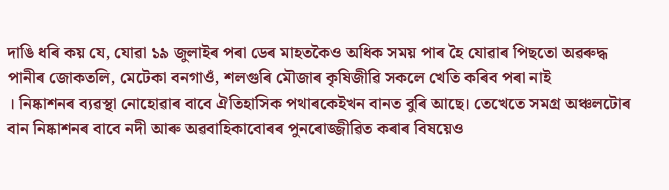দাঙি ধৰি কয় যে, যোৱা ১৯ জুলাইৰ পৰা ডেৰ মাহতকৈও অধিক সময় পাৰ হৈ যোৱাৰ পিছতো অৱৰুদ্ধ পানীৰ জোকতলি, মেটেকা বনগাওঁ, শলগুৰি মৌজাৰ কৃষিজীৱি সকলে খেতি কৰিব পৰা নাই
। নিষ্কাশনৰ ব্যৱস্থা নোহোৱাৰ বাবে ঐতিহাসিক পথাৰকেইখন বানত বুৰি আছে। তেখেতে সমগ্ৰ অঞ্চলটোৰ বান নিষ্কাশনৰ বাবে নদী আৰু অৱবাহিকাবোৰৰ পুনৰোজ্জীৱিত কৰাৰ বিষয়েও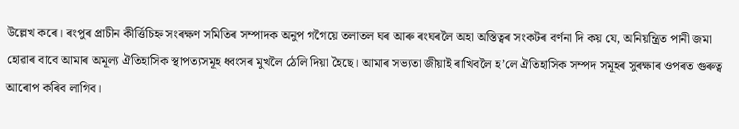উল্লেখ কৰে। ৰংপুৰ প্ৰাচীন কীৰ্ত্তিচিহ্ন সংৰক্ষণ সমিতিৰ সম্পাদক অনুপ গগৈয়ে তলাতল ঘৰ আৰু ৰংঘৰলৈ অহা অস্তিত্বৰ সংকটৰ বৰ্ণনা দি কয় যে, অনিয়ন্ত্ৰিত পানী জমা হোৱাৰ বাবে আমাৰ অমূল্য ঐতিহাসিক স্থাপত্যসমূহ ধ্বংসৰ মুখলৈ ঠেলি দিয়া হৈছে। আমাৰ সভ্যতা জীয়াই ৰাখিবলৈ হ’লে ঐতিহাসিক সম্পদ সমূহৰ সুৰক্ষাৰ ওপৰত গুৰুত্ব আৰোপ কৰিব লাগিব।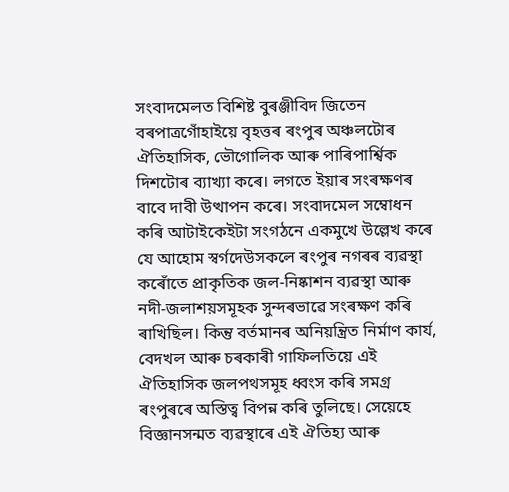সংবাদমেলত বিশিষ্ট বুৰঞ্জীবিদ জিতেন বৰপাত্ৰগোঁহাইয়ে বৃহত্তৰ ৰংপুৰ অঞ্চলটোৰ ঐতিহাসিক, ভৌগোলিক আৰু পাৰিপাৰ্শ্বিক দিশটোৰ ব্যাখ্যা কৰে। লগতে ইয়াৰ সংৰক্ষণৰ বাবে দাবী উত্থাপন কৰে। সংবাদমেল সম্বোধন কৰি আটাইকেইটা সংগঠনে একমুখে উল্লেখ কৰে যে আহোম স্বৰ্গদেউসকলে ৰংপুৰ নগৰৰ ব্যৱস্থা কৰোঁতে প্ৰাকৃতিক জল-নিষ্কাশন ব্যৱস্থা আৰু নদী-জলাশয়সমূহক সুন্দৰভাৱে সংৰক্ষণ কৰি ৰাখিছিল। কিন্তু বৰ্তমানৰ অনিয়ন্ত্ৰিত নিৰ্মাণ কাৰ্য, বেদখল আৰু চৰকাৰী গাফিলতিয়ে এই ঐতিহাসিক জলপথসমূহ ধ্বংস কৰি সমগ্ৰ ৰংপুৰৰে অস্তিত্ব বিপন্ন কৰি তুলিছে। সেয়েহে বিজ্ঞানসন্মত ব্যৱস্থাৰে এই ঐতিহ্য আৰু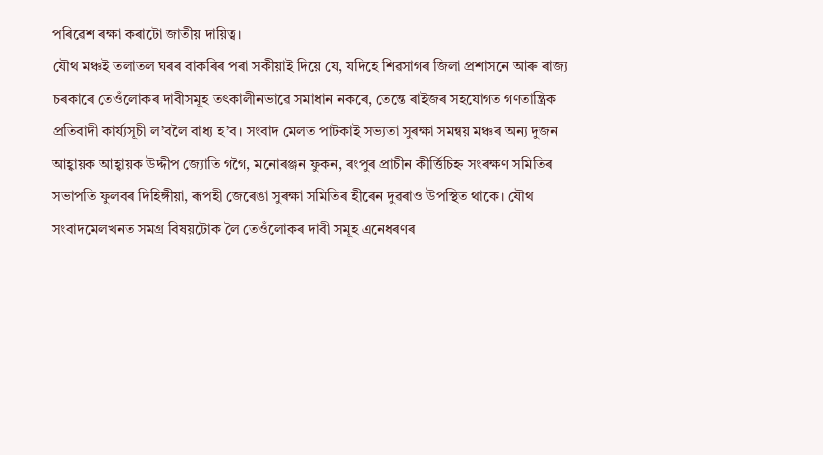পৰিৱেশ ৰক্ষা কৰাটো জাতীয় দায়িত্ব।
যৌথ মঞ্চই তলাতল ঘৰৰ বাকৰিৰ পৰা সকীয়াই দিয়ে যে, যদিহে শিৱসাগৰ জিলা প্ৰশাসনে আৰু ৰাজ্য চৰকাৰে তেওঁলোকৰ দাবীসমূহ তৎকালীনভাৱে সমাধান নকৰে, তেন্তে ৰাইজৰ সহযোগত গণতান্ত্ৰিক প্ৰতিবাদী কাৰ্য্যসূচী ল’বলৈ বাধ্য হ’ব। সংবাদ মেলত পাটকাই সভ্যতা সুৰক্ষা সমন্বয় মঞ্চৰ অন্য দুজন আহ্বায়ক আহ্বায়ক উদ্দীপ জ্যোতি গগৈ, মনোৰঞ্জন ফুকন, ৰংপুৰ প্ৰাচীন কীৰ্ত্তিচিহ্ন সংৰক্ষণ সমিতিৰ সভাপতি ফুলবৰ দিহিঙ্গীয়া, ৰূপহী জেৰেঙা সুৰক্ষা সমিতিৰ হীৰেন দুৱৰাও উপস্থিত থাকে। যৌথ সংবাদমেলখনত সমগ্ৰ বিষয়টোক লৈ তেওঁলোকৰ দাবী সমূহ এনেধৰণৰ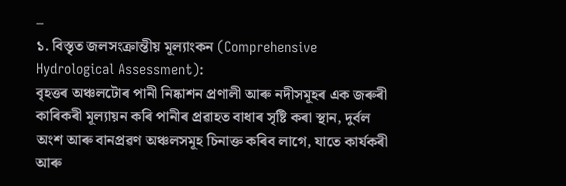–
১. বিস্তৃত জলসংক্ৰান্তীয় মূল্যাংকন (Comprehensive Hydrological Assessment):
বৃহত্তৰ অঞ্চলটোৰ পানী নিষ্কাশন প্ৰণালী আৰু নদীসমূহৰ এক জৰুৰী কাৰিকৰী মূল্যায়ন কৰি পানীৰ প্ৰৱাহত বাধাৰ সৃষ্টি কৰা স্থান, দুৰ্বল অংশ আৰু বানপ্ৰৱণ অঞ্চলসমূহ চিনাক্ত কৰিব লাগে, যাতে কাৰ্যকৰী আৰু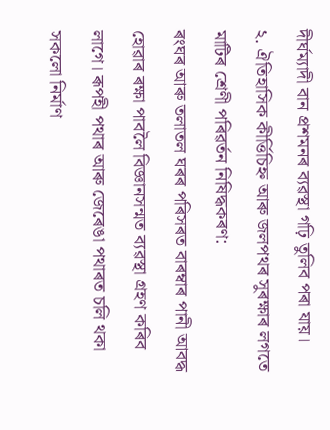দীৰ্ঘম্যাদী বান প্ৰশমনৰ ব্যৱস্থা গঢ়ি তুলিব পৰা যায়।
২. ঐতিহাসিক কীৰ্ত্তিচিহ্ন আৰু জলপথৰ সুৰক্ষাৰ লগতে মাটিৰ শ্ৰেণী পৰিৱৰ্তন নিষিদ্ধকৰণ:
ৰংঘৰ আৰু তলাতল ঘৰৰ পৰিসৰত বাৰম্বাৰ পানী আবদ্ধ হোৱাৰ ৰক্ষা পাবলৈ বিজ্ঞানসন্মত ব্যৱস্থা গ্ৰহণ কৰিব লাগে। ৰূপহী পথাৰ আৰু জেৰেঙা পথাৰত চলি থকা সকলো নিৰ্মাণ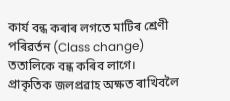কাৰ্য বন্ধ কৰাৰ লগতে মাটিৰ শ্ৰেণী পৰিৱৰ্তন (Class change) ততালিকে বন্ধ কৰিব লাগে। প্ৰাকৃতিক জলপ্ৰৱাহ অক্ষত ৰাখিবলৈ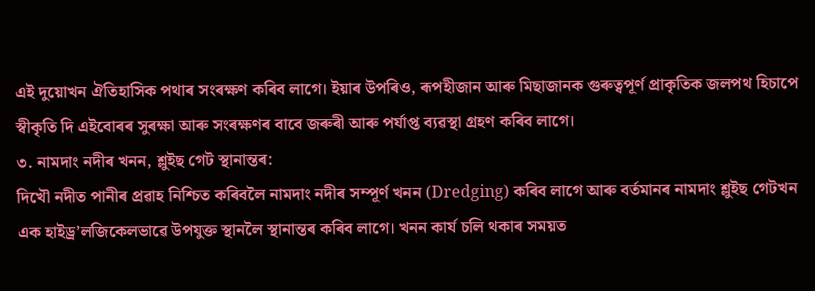এই দুয়োখন ঐতিহাসিক পথাৰ সংৰক্ষণ কৰিব লাগে। ইয়াৰ উপৰিও, ৰূপহীজান আৰু মিছাজানক গুৰুত্বপূৰ্ণ প্ৰাকৃতিক জলপথ হিচাপে স্বীকৃতি দি এইবোৰৰ সুৰক্ষা আৰু সংৰক্ষণৰ বাবে জৰুৰী আৰু পৰ্যাপ্ত ব্যৱস্থা গ্ৰহণ কৰিব লাগে।
৩. নামদাং নদীৰ খনন, শ্লুইছ গেট স্থানান্তৰ:
দিখৌ নদীত পানীৰ প্ৰৱাহ নিশ্চিত কৰিবলৈ নামদাং নদীৰ সম্পূৰ্ণ খনন (Dredging) কৰিব লাগে আৰু বৰ্তমানৰ নামদাং শ্লুইছ গেটখন এক হাইড্ৰ’লজিকেলভাৱে উপযুক্ত স্থানলৈ স্থানান্তৰ কৰিব লাগে। খনন কাৰ্য চলি থকাৰ সময়ত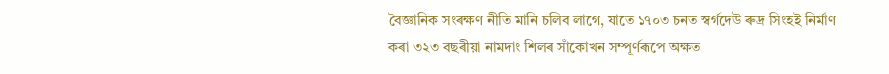বৈজ্ঞানিক সংৰক্ষণ নীতি মানি চলিব লাগে, যাতে ১৭০৩ চনত স্বৰ্গদেউ ৰুদ্ৰ সিংহই নিৰ্মাণ কৰা ৩২৩ বছৰীয়া নামদাং শিলৰ সাঁকোখন সম্পূৰ্ণৰূপে অক্ষত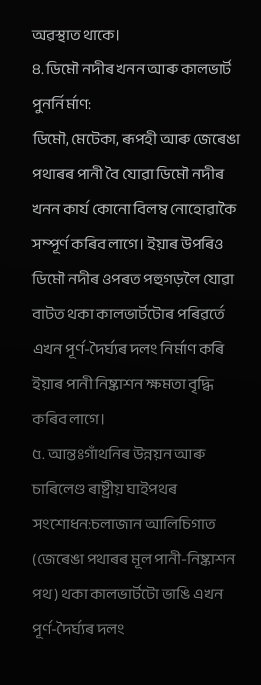অৱস্থাত থাকে।
৪. ডিমৌ নদীৰ খনন আৰু কালভাৰ্ট পুনৰ্নিৰ্মাণ:
ডিমৌ, মেটেকা, ৰূপহী আৰু জেৰেঙা পথাৰৰ পানী বৈ যোৱা ডিমৌ নদীৰ খনন কাৰ্য কোনো বিলম্ব নোহোৱাকৈ সম্পূৰ্ণ কৰিব লাগে। ইয়াৰ উপৰিও ডিমৌ নদীৰ ওপৰত পহুগড়লৈ যোৱা বাটত থকা কালভাৰ্টটোৰ পৰিৱৰ্তে এখন পূৰ্ণ-দৈৰ্ঘ্যৰ দলং নিৰ্মাণ কৰি ইয়াৰ পানী নিষ্কাশন ক্ষমতা বৃদ্ধি কৰিব লাগে।
৫. আন্তঃগাঁথনিৰ উন্নয়ন আৰু চাৰিলেণ্ড ৰাষ্ট্ৰীয় ঘাইপথৰ সংশোধন:চলাজান আলিচিগাত (জেৰেঙা পথাৰৰ মূল পানী-নিষ্কাশন পথ) থকা কালভাৰ্টটো ভাঙি এখন পূৰ্ণ-দৈৰ্ঘ্যৰ দলং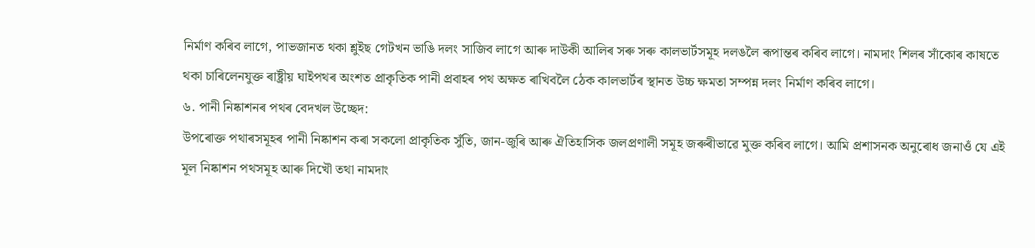নিৰ্মাণ কৰিব লাগে, পাভজানত থকা শ্লুইছ গেটখন ভাঙি দলং সাজিব লাগে আৰু দাউকী আলিৰ সৰু সৰু কালভাৰ্টসমূহ দলঙলৈ ৰূপান্তৰ কৰিব লাগে। নামদাং শিলৰ সাঁকোৰ কাষতে থকা চাৰিলেনযুক্ত ৰাষ্ট্ৰীয় ঘাইপথৰ অংশত প্ৰাকৃতিক পানী প্ৰবাহৰ পথ অক্ষত ৰাখিবলৈ ঠেক কালভাৰ্টৰ স্থানত উচ্চ ক্ষমতা সম্পন্ন দলং নিৰ্মাণ কৰিব লাগে।
৬. পানী নিষ্কাশনৰ পথৰ বেদখল উচ্ছেদ:
উপৰোক্ত পথাৰসমূহৰ পানী নিষ্কাশন কৰা সকলো প্ৰাকৃতিক সুঁতি, জান-জুৰি আৰু ঐতিহাসিক জলপ্ৰণালী সমূহ জৰুৰীভাৱে মুক্ত কৰিব লাগে। আমি প্ৰশাসনক অনুৰোধ জনাওঁ যে এই মূল নিষ্কাশন পথসমূহ আৰু দিখৌ তথা নামদাং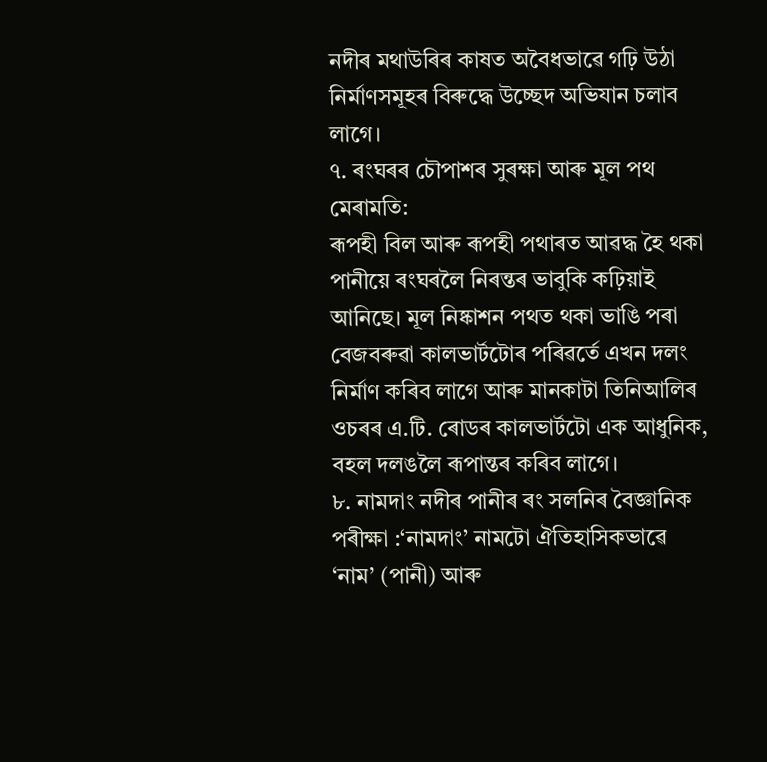নদীৰ মথাউৰিৰ কাষত অবৈধভাৱে গঢ়ি উঠা নিৰ্মাণসমূহৰ বিৰুদ্ধে উচ্ছেদ অভিযান চলাব লাগে।
৭. ৰংঘৰৰ চৌপাশৰ সুৰক্ষা আৰু মূল পথ মেৰামতি:
ৰূপহী বিল আৰু ৰূপহী পথাৰত আৱদ্ধ হৈ থকা পানীয়ে ৰংঘৰলৈ নিৰন্তৰ ভাবুকি কঢ়িয়াই আনিছে। মূল নিষ্কাশন পথত থকা ভাঙি পৰা বেজবৰুৱা কালভাৰ্টটোৰ পৰিৱৰ্তে এখন দলং নিৰ্মাণ কৰিব লাগে আৰু মানকাটা তিনিআলিৰ ওচৰৰ এ.টি. ৰোডৰ কালভাৰ্টটো এক আধুনিক, বহল দলঙলৈ ৰূপান্তৰ কৰিব লাগে।
৮. নামদাং নদীৰ পানীৰ ৰং সলনিৰ বৈজ্ঞানিক পৰীক্ষা :‘নামদাং’ নামটো ঐতিহাসিকভাৱে ‘নাম’ (পানী) আৰু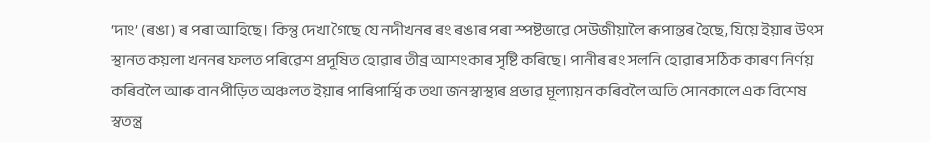‘দাং’ (ৰঙা) ৰ পৰা আহিছে। কিন্তু দেখা গৈছে যে নদীখনৰ ৰং ৰঙাৰ পৰা স্পষ্টভাৱে সেউজীয়ালৈ ৰূপান্তৰ হৈছে, যিয়ে ইয়াৰ উৎস স্থানত কয়লা খননৰ ফলত পৰিৱেশ প্ৰদূষিত হোৱাৰ তীব্ৰ আশংকাৰ সৃষ্টি কৰিছে। পানীৰ ৰং সলনি হোৱাৰ সঠিক কাৰণ নিৰ্ণয় কৰিবলৈ আৰু বানপীড়িত অঞ্চলত ইয়াৰ পাৰিপাৰ্শ্বিক তথা জনস্বাস্থ্যৰ প্ৰভাৱ মূল্যায়ন কৰিবলৈ অতি সোনকালে এক বিশেষ স্বতন্ত্ৰ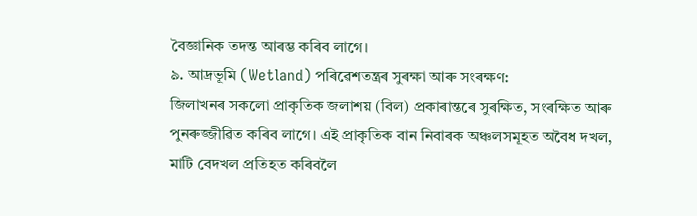বৈজ্ঞানিক তদন্ত আৰম্ভ কৰিব লাগে।
৯. আদ্ৰভূমি (Wetland) পৰিৱেশতন্ত্ৰৰ সুৰক্ষা আৰু সংৰক্ষণ:
জিলাখনৰ সকলো প্ৰাকৃতিক জলাশয় (বিল) প্ৰকাৰান্তৰে সুৰক্ষিত, সংৰক্ষিত আৰু পুনৰুজ্জীৱিত কৰিব লাগে। এই প্ৰাকৃতিক বান নিবাৰক অঞ্চলসমূহত অবৈধ দখল, মাটি বেদখল প্ৰতিহত কৰিবলৈ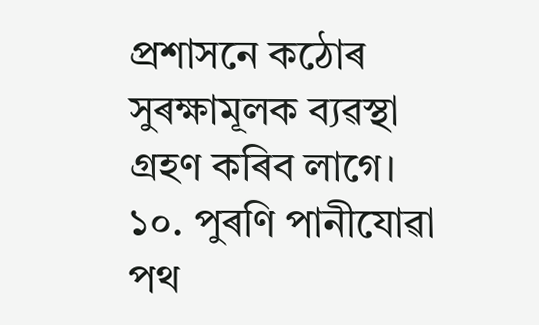প্ৰশাসনে কঠোৰ সুৰক্ষামূলক ব্যৱস্থা গ্ৰহণ কৰিব লাগে।
১০. পুৰণি পানীযোৱা পথ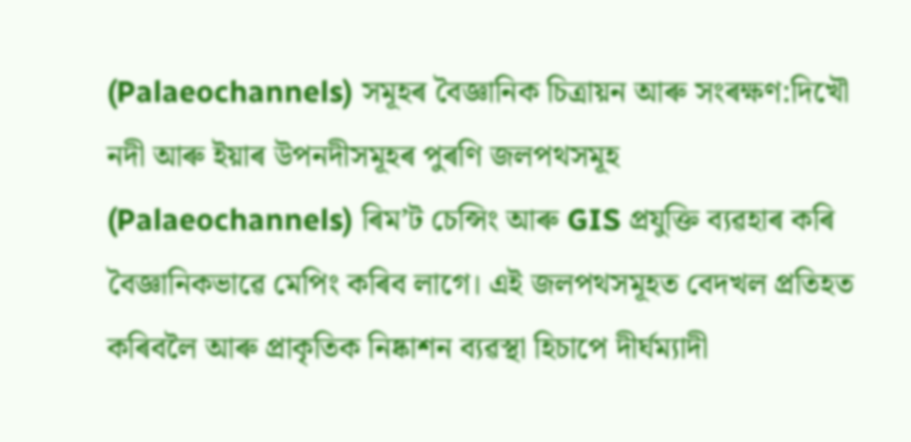(Palaeochannels) সমূহৰ বৈজ্ঞানিক চিত্ৰায়ন আৰু সংৰক্ষণ:দিখৌ নদী আৰু ইয়াৰ উপনদীসমূহৰ পুৰণি জলপথসমূহ (Palaeochannels) ৰিম’ট চেন্সিং আৰু GIS প্ৰযুক্তি ব্যৱহাৰ কৰি বৈজ্ঞানিকভাৱে মেপিং কৰিব লাগে। এই জলপথসমূহত বেদখল প্ৰতিহত কৰিবলৈ আৰু প্ৰাকৃতিক নিষ্কাশন ব্যৱস্থা হিচাপে দীৰ্ঘম্যাদী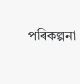পৰিকল্পনা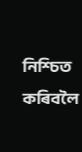নিশ্চিত কৰিবলৈ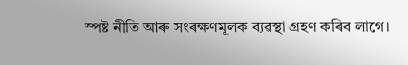স্পষ্ট নীতি আৰু সংৰক্ষণমূলক ব্যৱস্থা গ্ৰহণ কৰিব লাগে।